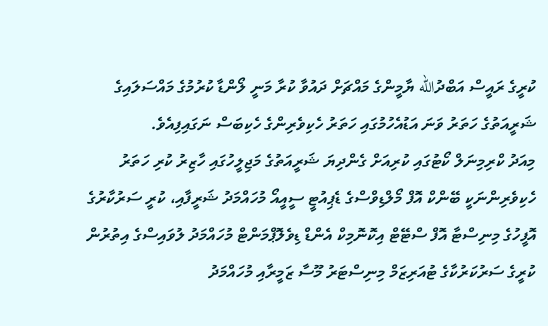ކުރީގެ ރައީސް އަބްދުالله ޔާމީންގެ މައްޗަށް ދައުވާ ކުރާ މަނީ ލޯންޑާ ކުރުމުގެ މައްސަލައިގެ ޝަރީއަތުގެ ހަތަރު ވަނަ އަޑުއެހުމުގައި ހަތަރު ހެކިވެރިންގެ ހެކިބަސް ނަގައިފިއެވެ.
މިއަދު ކްރިމިނަލް ކޯޓުގައި ކުރިއަށް ގެންދިޔަ ޝަރީއަތުގެ މަޖިލީހުގައި ހާޒިރު ކުރި ހަތަރު ހެކިވެރިންނަކީ ބޭންކް އޮފް މޯލްޑިވްސްގެ ޑެޕިއުޓީ ސީއީއޯ މުހައްމަދު ޝަރީފާއި، ކުރީ ސަރުކާރުގެ އޮފީހުގެ މިނިސްޓާ އޮފް ސްޓޭޓް އިކޮނޮމިކް އެންޑް ޑިވެލޮޕްމަންޓް މުހައްމަދު ލުވައިސްގެ އިތުރުން ކުރީގެ ސަރުކަރުކާގެ ޓުއަރިޒަމް މިނިސްޓަރު މޫސާ ޒަމީރާއި މުހައްމަދު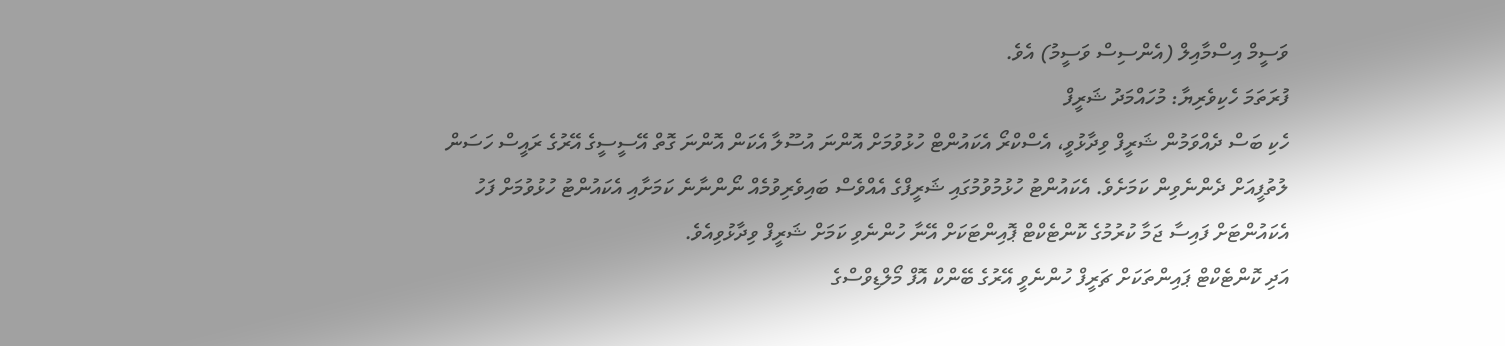ވަސީމް އިސްމާއިލް (އެންސިސް ވަސީމު) އެވެ.
ފުރަތަމަ ހެކިވެރިޔާ: މުހައްމަދު ޝަރީފް
ހެކި ބަސް ދެއްވަމުން ޝަރީފް ވިދާޅުވީ، އެސްކްރޯ އެކައުންޓް ހުޅުވުމަށް އޮންނަ އުސޫލާ އެކަން އޮންނަ ގޮތް އޭސީސީގެ އޭރުގެ ރައީސް ހަސަން ލުތުފީއަށް ދެންނެވިން ކަމަށެވެ. އެކައުންޓު ހުޅުމުވުމުގައި ޝަރީފްގެ އެއްވެސް ބައިވެރިވުމެއް ނޯންނާނެ ކަމަށާއި އެކައުންޓު ހުޅުވުމަށް ފަހު އެކައުންޓަށް ފައިސާ ޖަމާ ކުރުމުގެ ކޮންޓެކްޓް ޕޮއިންޓަކަށް އޭނާ ހުންނެވި ކަމަށް ޝަރީފް ވިދާޅުވިއެވެ.
އަދި ކޮންޓެކްޓް ޕައިންތަކަށް ޗަރީފް ހުންނެވީ އޭރުގެ ބޭންކް އޮފް މޯލްޑިވްސްގެ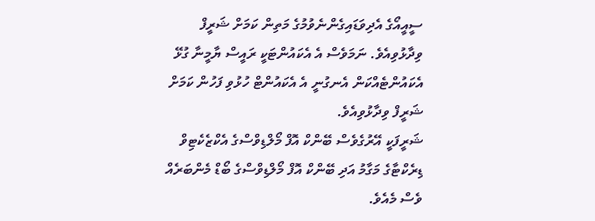ސީއީއޯގެ އެދިވަޑައިގެންނެވުމުގެ މަތިން ކަމަށް ޝަރީފް ވިދާޅުވިއެވެ. ނަމަވެސް އެ އެކައުންޓަކީ ރައީސް ޔާމީނާ ގުޅޭ އެކައުންޓެއްކަން އެނގުނީ އެ އެކައުންޓް ހުޅުވި ފަހުން ކަމަށް ޝަރީފް ވިދާޅުވިއެވެ.
ޝަރީފަކީ އޭރުގެވެސް ބޭންކް އޮފް މޯލްޑިވްސްގެ އެކްޒެކެޓިވް ޑިރެކްޓާގެ މަގާމު އަދި ބޭންކް އޮފް މޯލްޑިވްސްގެ ބޯޑް މެންބަރެއް ވެސް މެއެވެ.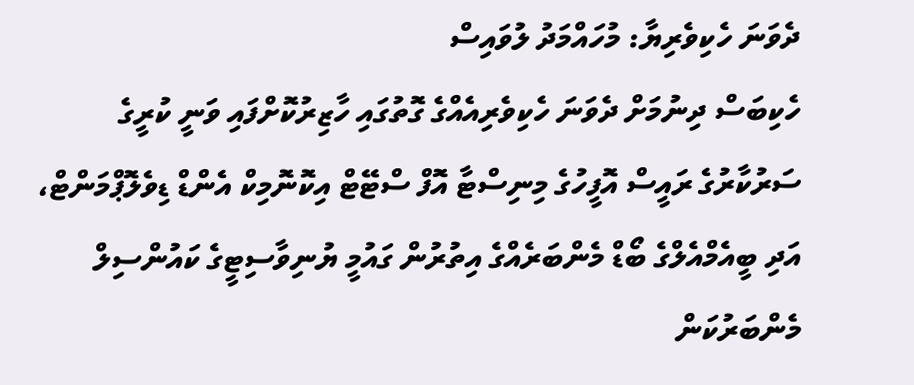ދެވަނަ ހެކިވެރިޔާ: މުހައްމަދު ލުވައިސް
ހެކިބަސް ދިނުމަށް ދެވަނަ ހެކިވެރިއެއްގެ ގޮތުގައި ހާޒިރުކޮށްފައި ވަނީ ކުރީގެ ސަރުކާރުގެ ރައީސް އޮފީހުގެ މިނިސްޓާ އޮފް ސްޓޭޓް އިކޮނޮމިކް އެންޑް ޑިވެލޮޕްމަންޓް، އަދި ބީއެމްއެލްގެ ބޯޑް މެންބަރެއްގެ އިތުރުން ގައުމީ ޔުނިވާސިޓީގެ ކައުންސިލް މެންބަރުކަން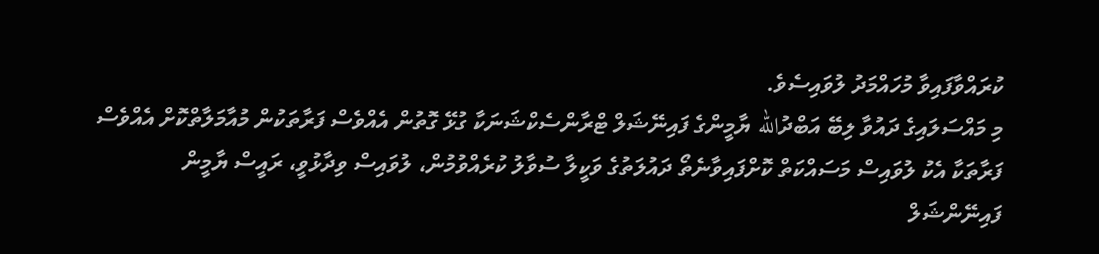ކުރައްވާފައިވާ މުހައްމަދު ލުވައިސެވެ.
މި މައްސަލައިގެ ދައުވާ ލިބޭ އަބްދުالله ޔާމީންގެ ފައިނޭޝަލް ޓްރާންސެކްޝަނަކާ ގުޅޭ ގޮތުން އެއްވެސް ފަރާތަކުން މުއާމަލާތްކޮށް އެއްވެސް ފަރާތަކާ އެކު ލުވައިސް މަސައްކަތް ކޮށްފައިވާނެތޯ ދައުލަތުގެ ވަކީލާ ސުވާލު ކުރެއްވުމުން، ލުވައިސް ވިދާޅުވީ، ރައީސް ޔާމީން ފައިނޭންޝަލް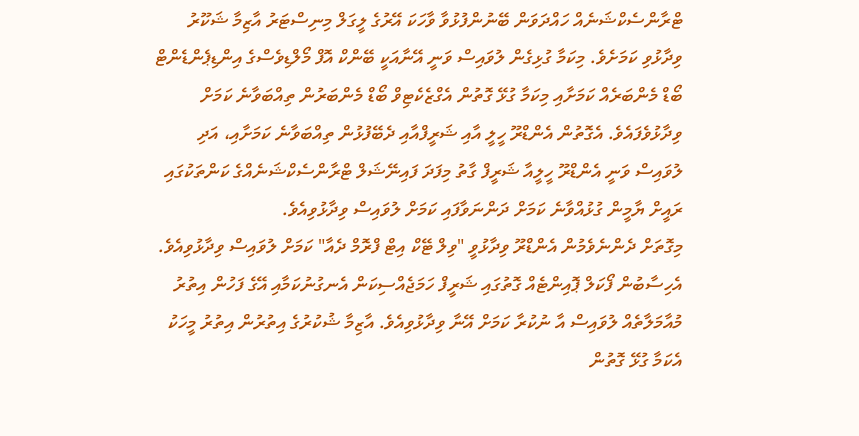ޓްރާންސެކްޝަނެއް ހައްދަވަން ބޭނުންފުޅުވާ ވާހަކަ އޭރުގެ ލީގަލް މިނިސްޓަރު އާޒިމާ ޝަކޫރު ވިދާޅުވި ކަމަށެވެ. މިކަމާ ގުޅިގެން ލުވައިސް ވަނީ އޭނާއަކީ ބޭންކް އޮފް މޯލްޑިވެސްގެ އިންޑިޕެންޑެންޓް ބޯޑް މެންބަރެއް ކަމަށާއި މިކަމާ ގުޅޭ ގޮތުން އެގްޒެކެޓިވް ބޯޑް މެންބަރުން ތިއްބަވާނެ ކަމަށް ވިދާޅުވެފައެވެ. އެގޮތުން އެންޑްރޫ ހީލީ އާއި ޝަރީފްއާއި ދެބޭފުޅުން ތިއްބަވާނެ ކަމަށާއި، އަދި ލުވައިސް ވަނީ އެންޑްރޫ ހީލީއާ ޝަރީފް ގާތު މިފަދަ ފައިނޭޝަލް ޓްރާންސެކްޝަނެއްގެ ކަންތަކުގައި ރައީށް ޔާމީން ގުޅުއްވާނެ ކަމަށް ދަންނަވާފައި ކަމަށް ލުވައިސް ވިދާޅުވިއެވެ.
މިގޮތަށް ދެންނެވެމުން އެންޑްރޫ ވިދާޅުވީ "ވިލް ޓޭކް އިޓް ފްރޮމް ދެއާ" ކަމަށް ލުވައިސް ވިދާޅުވިއެވެ. އެހިސާބުން ފޯކަލް ޕޮއިންޓެއް ގޮތުގައި ޝަރީފް ހަމަޖެއްސިކަން އެނގުނުކަމާއި އޭގެ ފަހުން އިތުރު މުއާމަލާތެއް ލުވައިސް އާ ނުކުރާ ކަމަށް އޭނާ ވިދާޅުވިއެވެ. އާޒިމާ ޝުކުރުގެ އިތުރުން އިތުރު މީހަކު އެކަމާ ގުޅޭ ގޮތުން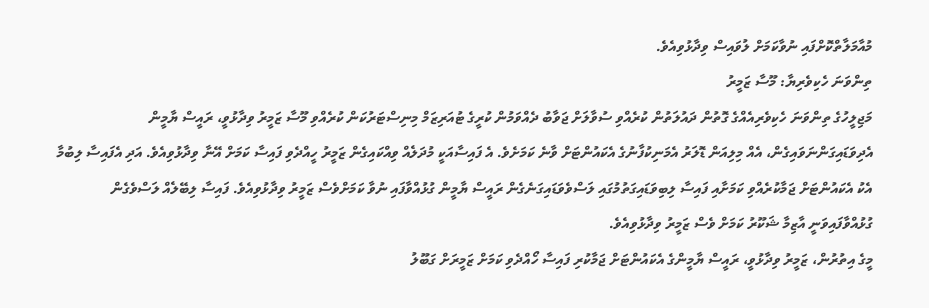މުއާމަލާތްކޮށްފައި ނުވާކަމަށް ލުވައިސް ވިދާޅުވިއެވެ.
ތިންވަނަ ހެކިވެރިޔާ: މޫސާ ޒަމީރު
މަޖިލީހުގެ ތިންވަނަ ހެކިވެރިއެއްގެ ގޮތުން ދައުލަތުން ކުރެއްވި ސުވާލަށް ޖަވާބު ދެއްވަމުން ކުރީގެ ޓުއަރިޒަމް މިނިސްޓަރުކަން ކުރެއްވި މޫސާ ޒަމީރު ވިދާޅުވީ، ރައީސް ޔާމީން އެދިވަޑައިގަންނަވައިގެން، އެއް މިލިއަން ޑޮލަރު އެމަނިކުފާނުގެ އެކައުންޓަށް ވާނެ ކަމަށެވެ. އެ ފައިސާއަކީ މުދަލެއް ވިއްކައިގެން ޒަމީރު ހީއްދެވި ފައިސާ ކަމަށް އޭނާ ވިދާޅުވިއެވެ. އަދި އެފައިސާ ލިބުމާ އެކު އެކައުންޓަށް ޖަމާކުރެއްވި ކަމަށާއި ފައިސާ ލިބިވަޑައިގަތުމުގައި ލަސްވެވަޑައިގަނެގެން ރައީސް ޔާމީން ގުޅުއްވާފައި ނުވާ ކަމަށްވެސް ޒަމީރު ވިދާޅުވިއެވެ. ފައިސާ ލިބޭލެއް ލަސްވެގެން ގުޅުއްވާފައިވަނީ އާޒިމާ ޝަކޫރު ކަމަށް ވެސް ޒަމީރު ވިދާޅުވިއެވެ.
މީގެ އިތުރުން، ޒަމީރު ވިދާޅުވީ، ރައީސް ޔާމީންގެ އެކައުންޓަށް ޖަމާކުރި ފައިސާ ހޯއްދެވި ކަމަށް ޒަމީރަށް ގަބޫލު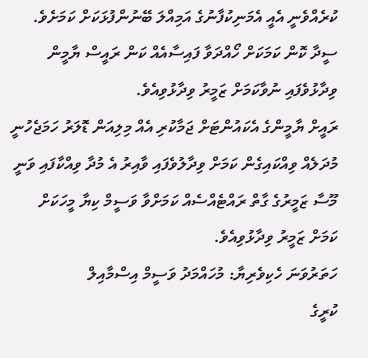ކުރެއްވެނީ އެއީ އެމަނިކުފާނުގެ އަމިއްލަ ބޭނުންފުޅަކަށް ކަމަށެވެ. ސީދާ ކޮން ކަމަކަށް ހޯއްދަވާ ފައިސާއެއް ކަން ރައީސް ޔާމީން ވިދާޅުވެފައި ނުވާކަމަށް ޒަމީރު ވިދާޅުވިއެވެ.
ރައީށް ޔާމީންގެ އެކައުންޓަށް ޖަމާކުރި އެއް މިލިއަން ޑޮލަރު ހަމަޖެހުނީ މުދަލެއް ވިއްކައިގެން ކަމަށް ވިދާލުވެފައި ވާއިރު އެ މުދާ ވިއްކާފައި ވަނީ މޫސާ ޒަމީރުގެ ގާތް ރައްޓެއްސެއް ކަމަށްވާ ވަސީމް ކިޔާ މީހަކަށް ކަމަށް ޒަމީރު ވިދާޅުވިއެވެ.
ހަތަރުވަނަ ހެކިވެރިޔާ: މުހައްމަދު ވަސީމް އިސްމާއިލް
ކުރީގެ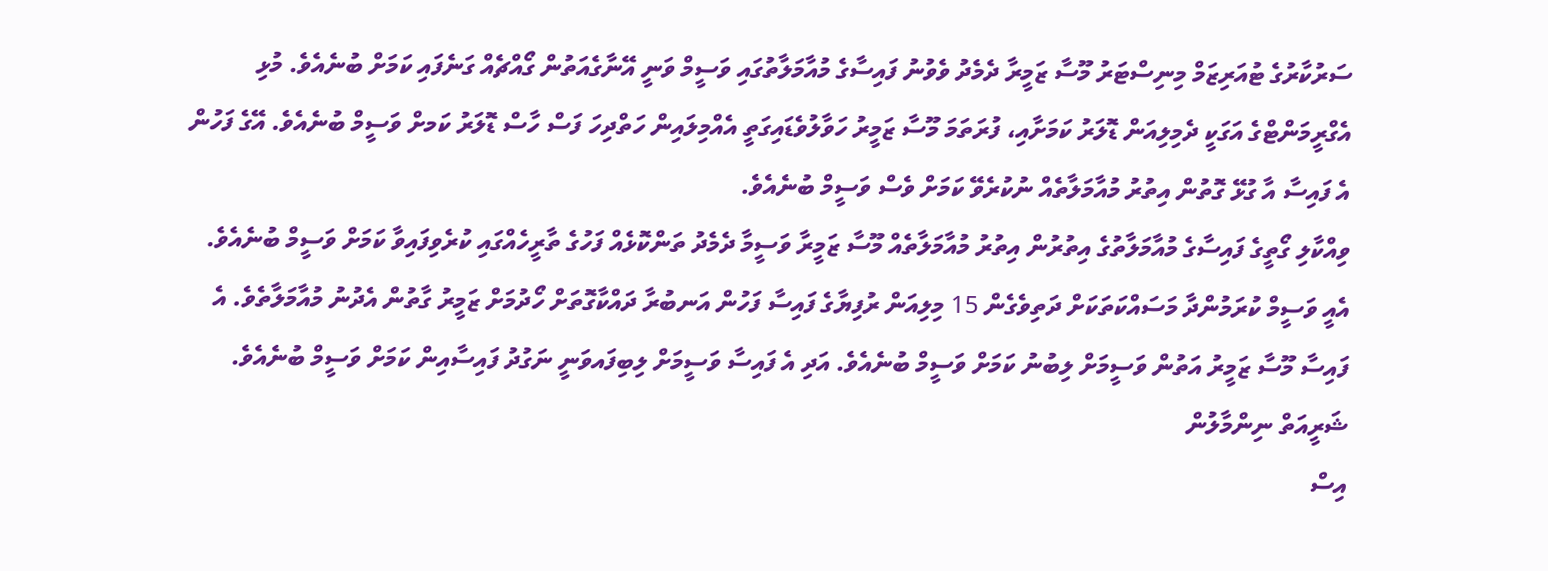ސަރުކާރުގެ ޓުއަރިޒަމް މިނިސްޓަރު މޫސާ ޒަމީރާ ދެމެދު ވެވުނު ފައިސާގެ މުއާމަލާތުގައި ވަސީމް ވަނީ އޭނާގެއަތުން ގޯއްޗެއް ގަނެފައި ކަމަށް ބުނެއެވެ. މުޅި އެގްރީމަންޓްގެ އަގަކީ ދެމިލިއަން ޑޮލަރު ކަމަށާއި، ފުރަތަމަ މޫސާ ޒަމީރު ހަވާލުވެޑައިގަތީ އެއްމިލައިން ހަތްދިހަ ފަސް ހާސް ޑޮލަރު ކަމށް ވަސީމް ބުނެއެވެ. އޭގެ ފަހުން އެ ފައިސާ އާ ގުޅޭ ގޮތުން އިތުރު މުއާމަލާތެއް ނުކުރެވޭ ކަމަށް ވެސް ވަސީމް ބުނެއެވެ.
ވިއްކާލި ގޯތީގެ ފައިސާގެ މުއާމަލާތުގެ އިތުރުން އިތުރު މުއާމަލާތެއް މޫސާ ޒަމީރާ ވަސީމާ ދެމެދު ތަންކޮޅެއް ފަހުގެ ތާރީހެއްގައި ކުރެވިފައިވާ ކަމަށް ވަސީމް ބުނެއެވެ. އެއީ ވަސީމް ކުރަމުންދާ މަސައްކަތަކަށް ދަތިވެގެން 15 މިލިއަން ރުފިޔާގެ ފައިސާ ފަހުން އަނބުރާ ދައްކާގޮތަށް ހޯދުމަށް ޒަމީރު ގާތުން އެދުނު މުއާމަލާތެވެ. އެ ފައިސާ މޫސާ ޒަމީރު އަތުން ވަސީމަށް ލިބުނު ކަމަށް ވަސީމް ބުނެއެވެ. އަދި އެ ފައިސާ ވަސީމަށް ލިބިފައވަނީ ނަގުދު ފައިސާއިން ކަމަށް ވަސީމް ބުނެއެވެ.
ޝަރީއަތް ނިންމާލުން
އިސް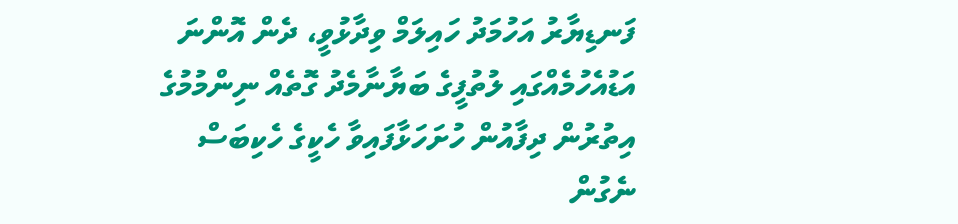ފަނޑިޔާރު އަހުމަދު ހައިލަމް ވިދާޅުވީ، ދެން އޮންނަ އަޑުއެހުމެއްގައި ލުތުފީގެ ބަޔާނާމެދު ގޮތެއް ނިންމުމުގެ އިތުރުން ދިފާއުން ހުށަހަޅާފައިވާ ހެކީގެ ހެކިބަސް ނެގުން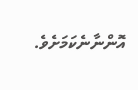އޮންނާނެކަމަށެވެ.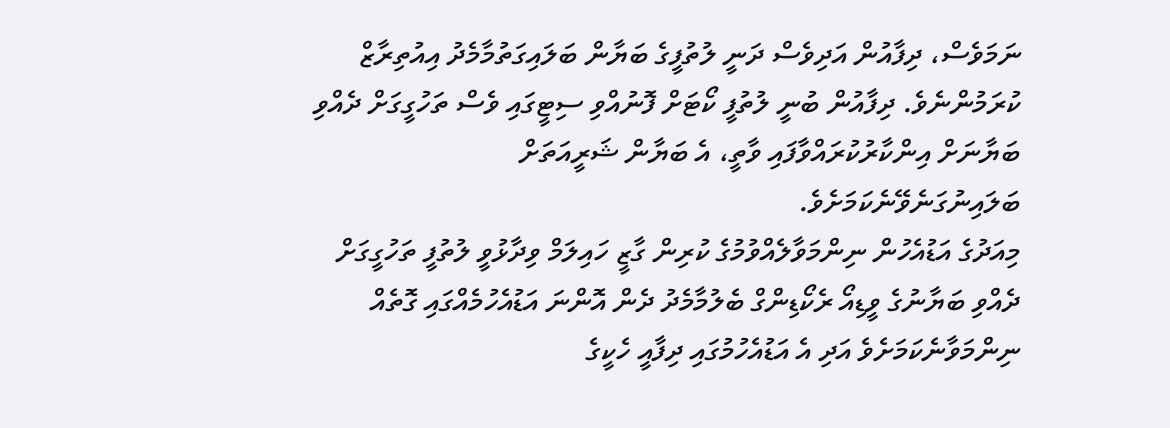ނަމަވެސް، ދިފާއުން އަދިވެސް ދަނީ ލުތުފީގެ ބަޔާން ބަލައިގަތުމާމެދު އިއުތިރާޒް ކުރަމުންނެވެ. ދިފާއުން ބުނީ ލުތުފީ ކޯޓަށް ފޮނުއްވި ސިޓީގައި ވެސް ތަހުގީގަށް ދެއްވި ބަޔާނަށް އިންކާރުކުރައްވާފައި ވާތީ، އެ ބަޔާން ޝަރީއަތަށް ބަލައިނުގަނެވޭނެކަމަށެވެ.
މިއަދުގެ އަޑުއެހުން ނިންމަވާލެއްވުމުގެ ކުރިން ގާޒީ ހައިލަމް ވިދާޅުވީ ލުތުފީ ތަހުގީގަށް ދެއްވި ބަޔާނުގެ ވީޑިއޯ ރެކޯޑިންގް ބެލުމާމެދު ދެން އޮންނަ އަޑުއެހުމެއްގައި ގޮތެއް ނިންމަވާނެކަމަށެވެ އަދި އެ އަޑުއެހުމުގައި ދިފާއީ ހެކީގެ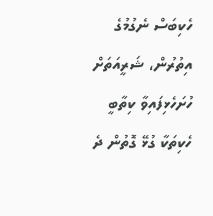ހެކިބަސް ނެގުމުގެ އިތުރުން، ޝަރީއަތަށް ހުށަހެޅިފައިވާ ކިތާބީ ހެކިތަކާ ގުޅޭ ގޮތުން ދެ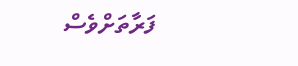ފަރާތަށްވެސް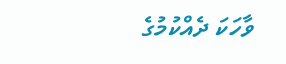ވާހަކަ ދެއްކުމުގެ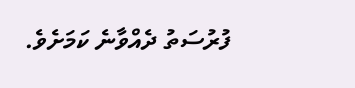ފުރުސަތު ދެއްވާނެ ކަމަށެވެ.